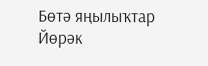Бөтә яңылыҡтар
Йөрәк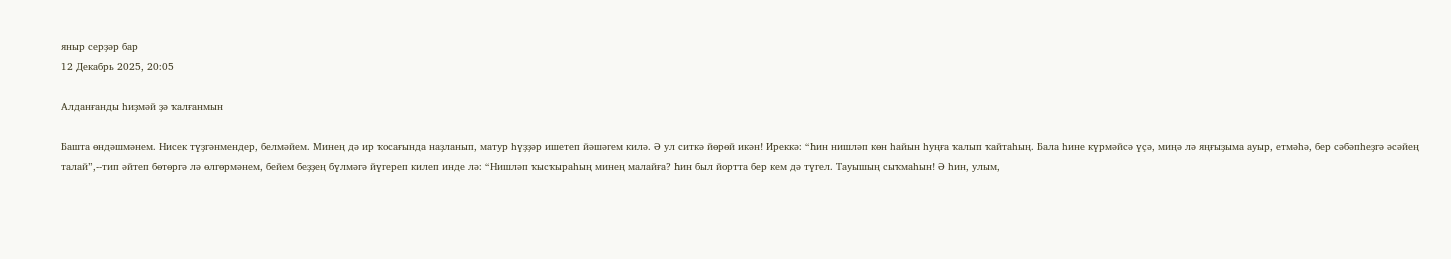яныр серҙәр бар
12 Декабрь 2025, 20:05

Алданғанды һиҙмәй ҙә ҡалғанмын

Башта өндәшмәнем. Нисек түҙгәнмендер, белмәйем. Минең дә ир ҡосағында наҙланып, матур һүҙҙәр ишетеп йәшәгем килә. Ә ул ситкә йөрөй икән! Иреккә: “Һин нишләп көн һайын һуңға ҡалып ҡайтаһың. Бала һине күрмәйсә үҫә, миңә лә яңғыҙыма ауыр, етмәһә, бер сәбәпһеҙгә әсәйең талай”,--тип әйтеп бөтөргә лә өлгөрмәнем, бейем беҙҙең бүлмәгә йүгереп килеп инде лә: “Нишләп ҡысҡыраһың минең малайға? Һин был йортта бер кем дә түгел. Тауышың сыҡмаһын! Ә һин, улым,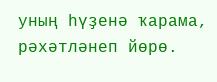уның һүҙенә ҡарама, рәхәтләнеп йөрө.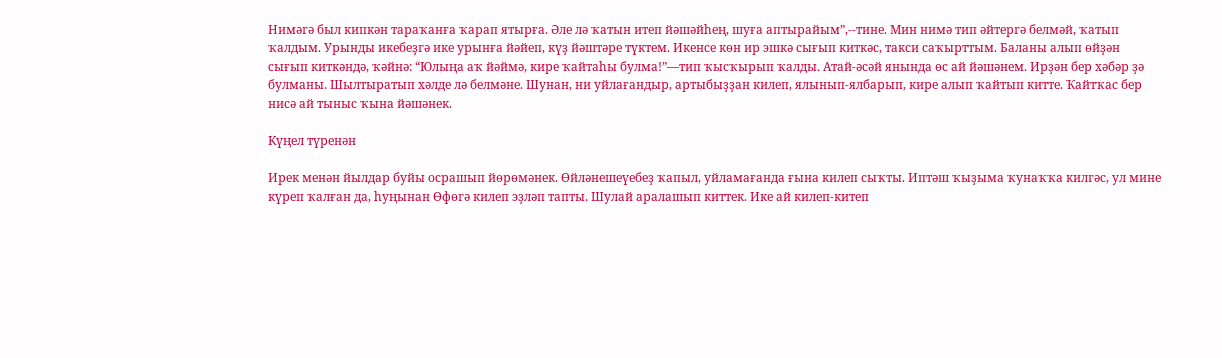Нимәгә был кипкән тараҡанға ҡарап ятырға. Әле лә ҡатын итеп йәшәйһең, шуға аптырайым”,--тине. Мин нимә тип әйтергә белмәй, ҡатып ҡалдым. Урынды икебеҙгә ике урынға йәйеп, күҙ йәштәре түктем. Икенсе көн ир эшкә сығып киткәс, такси саҡырттым. Баланы алып өйҙән сығып киткәндә, ҡәйнә: “Юлыңа аҡ йәймә, кире ҡайтаһы булма!”—тип ҡысҡырып ҡалды. Атай-әсәй янында өс ай йәшәнем. Ирҙән бер хәбәр ҙә булманы. Шылтыратып хәлде лә белмәне. Шунан, ни уйлағандыр, артыбыҙҙан килеп, ялынып-ялбарып, кире алып ҡайтып китте. Ҡайтҡас бер нисә ай тыныс ҡына йәшәнек.

Күңел түренән

Ирек менән йылдар буйы осрашып йөрөмәнек. Өйләнешеүебеҙ ҡапыл, уйламағанда ғына килеп сыҡты. Иптәш ҡыҙыма ҡунаҡҡа килгәс, ул мине күреп ҡалған да, һуңынан Өфөгә килеп эҙләп тапты. Шулай аралашып киттек. Ике ай килеп-китеп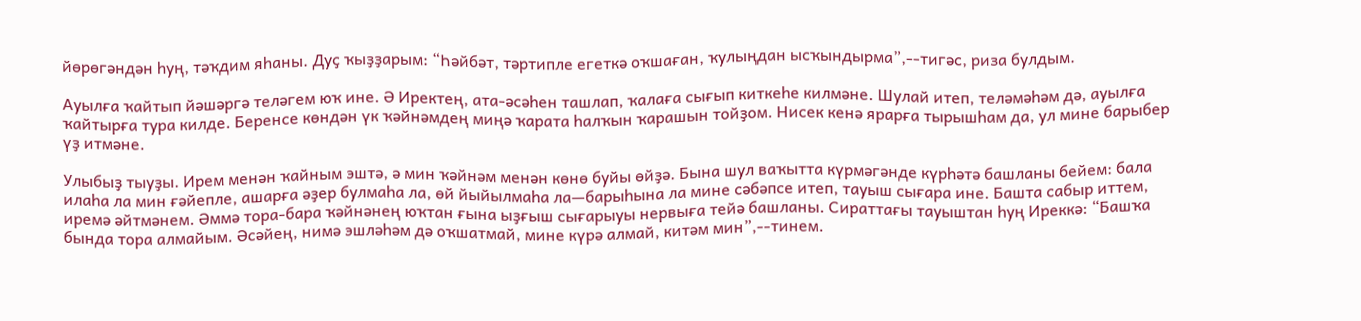йөрөгәндән һуң, тәҡдим яһаны. Дуҫ ҡыҙҙарым: “Һәйбәт, тәртипле егеткә оҡшаған, ҡулыңдан ысҡындырма”,--тигәс, риза булдым.

Ауылға ҡайтып йәшәргә теләгем юҡ ине. Ә Иректең, ата-әсәһен ташлап, ҡалаға сығып киткеһе килмәне. Шулай итеп, теләмәһәм дә, ауылға ҡайтырға тура килде. Беренсе көндән үк ҡәйнәмдең миңә ҡарата һалҡын ҡарашын тойҙом. Нисек кенә ярарға тырышһам да, ул мине барыбер үҙ итмәне.

Улыбыҙ тыуҙы. Ирем менән ҡайным эштә, ә мин ҡәйнәм менән көнө буйы өйҙә. Бына шул ваҡытта күрмәгәнде күрһәтә башланы бейем: бала илаһа ла мин ғәйепле, ашарға әҙер булмаһа ла, өй йыйылмаһа ла—барыһына ла мине сәбәпсе итеп, тауыш сығара ине. Башта сабыр иттем, иремә әйтмәнем. Әммә тора-бара ҡәйнәнең юҡтан ғына ыҙғыш сығарыуы нервыға тейә башланы. Сираттағы тауыштан һуң Иреккә: “Башҡа бында тора алмайым. Әсәйең, нимә эшләһәм дә оҡшатмай, мине күрә алмай, китәм мин”,--тинем.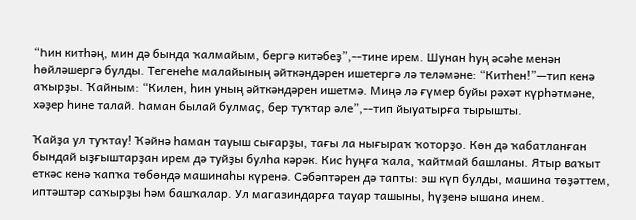“Һин китһәң, мин дә бында ҡалмайым, бергә китәбеҙ”,--тине ирем. Шунан һуң әсәһе менән һөйләшергә булды. Тегенеһе малайының әйткәндәрен ишетергә лә теләмәне: “Китһен!”—тип кенә аҡырҙы. Ҡайным: “Килен, һин уның әйткәндәрен ишетмә. Миңә лә ғүмер буйы рәхәт күрһәтмәне, хәҙер һине талай. Һаман былай булмаҫ, бер туҡтар әле”,--тип йыуатырға тырышты.

Ҡайҙа ул туҡтау! Ҡәйнә һаман тауыш сығарҙы, тағы ла нығыраҡ ҡоторҙо. Көн дә ҡабатланған бындай ыҙғыштарҙан ирем дә туйҙы булһа кәрәк. Кис һуңға ҡала, ҡайтмай башланы. Ятыр ваҡыт еткәс кенә ҡапҡа төбөндә машинаһы күренә. Сәбәптәрен дә тапты: эш күп булды, машина төҙәттем, иптәштәр саҡырҙы һәм башҡалар. Ул магазиндарға тауар ташыны, һүҙенә ышана инем.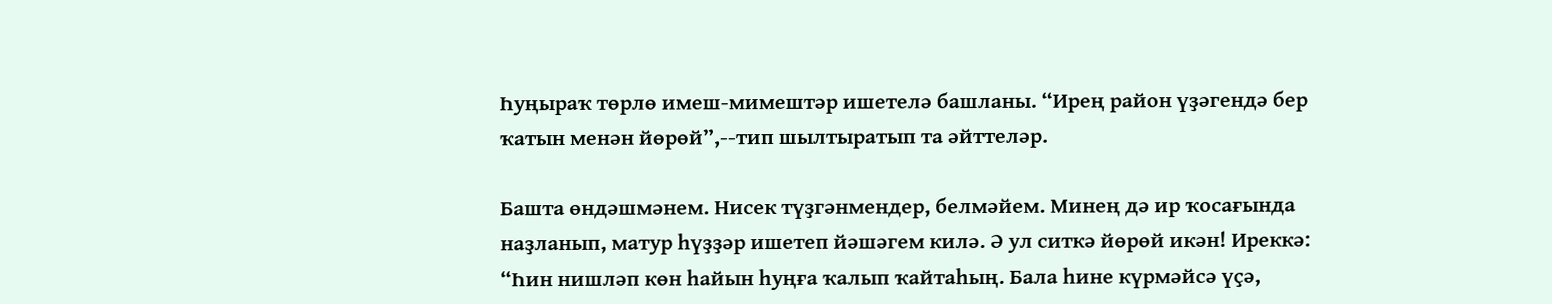Һуңыраҡ төрлө имеш-мимештәр ишетелә башланы. “Ирең район үҙәгендә бер ҡатын менән йөрөй”,--тип шылтыратып та әйттеләр.

Башта өндәшмәнем. Нисек түҙгәнмендер, белмәйем. Минең дә ир ҡосағында наҙланып, матур һүҙҙәр ишетеп йәшәгем килә. Ә ул ситкә йөрөй икән! Иреккә: “Һин нишләп көн һайын һуңға ҡалып ҡайтаһың. Бала һине күрмәйсә үҫә,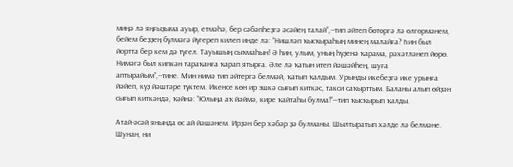миңә лә яңғыҙыма ауыр, етмәһә, бер сәбәпһеҙгә әсәйең талай”,--тип әйтеп бөтөргә лә өлгөрмәнем, бейем беҙҙең бүлмәгә йүгереп килеп инде лә: “Нишләп ҡысҡыраһың минең малайға? Һин был йортта бер кем дә түгел. Тауышың сыҡмаһын! Ә һин, улым, уның һүҙенә ҡарама, рәхәтләнеп йөрө. Нимәгә был кипкән тараҡанға ҡарап ятырға. Әле лә ҡатын итеп йәшәйһең, шуға аптырайым”,--тине. Мин нимә тип әйтергә белмәй, ҡатып ҡалдым. Урынды икебеҙгә ике урынға йәйеп, күҙ йәштәре түктем. Икенсе көн ир эшкә сығып киткәс, такси саҡырттым. Баланы алып өйҙән сығып киткәндә, ҡәйнә: “Юлыңа аҡ йәймә, кире ҡайтаһы булма!”—тип ҡысҡырып ҡалды.

Атай-әсәй янында өс ай йәшәнем. Ирҙән бер хәбәр ҙә булманы. Шылтыратып хәлде лә белмәне. Шунан, ни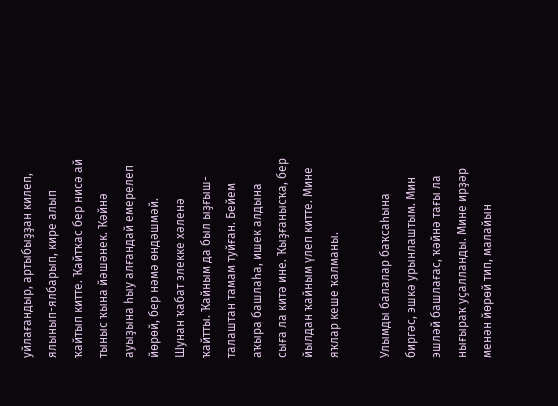уйлағандыр, артыбыҙҙан килеп, ялынып-ялбарып, кире алып ҡайтып китте. Ҡайтҡас бер нисә ай тыныс ҡына йәшәнек. Ҡәйнә ауыҙына һыу алғандай емерелеп йөрөй, бер нәмә өндәшмәй. Шунан ҡабат элекке хәленә ҡайтты. Ҡайным да был ыҙғыш-талаштан тамам туйған. Бейем аҡыра башлаһа, ишек алдына сыға ла китә ине. Ҡыҙғанысҡа, бер йылдан ҡайным үлеп китте. Мине яҡлар кеше ҡалманы.

Улымды балалар баҡсаһына биргәс, эшкә урынлаштым. Мин эшләй башлағас, ҡәйнә тағы ла нығыраҡ уҫалланды. Мине ирҙәр менән йөрөй тип, малайын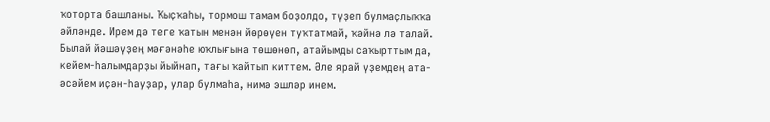ҡоторта башланы. Ҡыҫҡаһы, тормош тамам боҙолдо, түҙеп булмаҫлыҡҡа әйләнде. Ирем дә теге ҡатын менән йөрөүен туҡтатмай, ҡәйнә лә талай. Былай йәшәүҙең мәғәнәһе юҡлығына төшөнөп, атайымды саҡырттым да, кейем-һалымдарҙы йыйнап, тағы ҡайтып киттем. Әле ярай үҙемдең ата-әсәйем иҫән-һауҙар, улар булмаһа, нимә эшләр инем.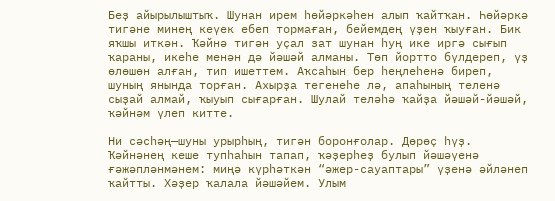Беҙ айырылыштыҡ. Шунан ирем һөйәркәһен алып ҡайтҡан. Һөйәркә тигәне минең кеүек ебеп тормаған, бейемдең үҙен ҡыуған. Бик яҡшы иткән. Ҡәйнә тигән уҫал зат шунан һуң ике иргә сығып ҡараны, икеһе менән дә йәшәй алманы. Төп йортто бүлдереп, үҙ өлөшөн алған, тип ишеттем. Аҡсаһын бер һеңлеһенә биреп, шуның янында торған. Ахырҙа тегенеһе лә, апаһының теленә сыҙай алмай, ҡыуып сығарған. Шулай теләһә ҡайҙа йәшәй-йәшәй, ҡәйнәм үлеп китте.

Ни сәсһәң—шуны урырһың, тигән боронғолар. Дөрөҫ һүҙ. Ҡәйнәнең кеше тупһаһын тапап, ҡәҙерһеҙ булып йәшәүенә ғәжәпләнмәнем: миңә күрһәткән “әжер-сауаптары” үҙенә әйләнеп ҡайтты. Хәҙер ҡалала йәшәйем. Улым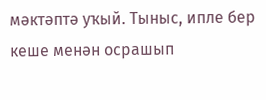мәктәптә уҡый. Тыныс, ипле бер кеше менән осрашып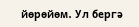йөрөйөм. Ул бергә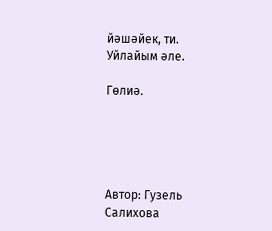йәшәйек, ти. Уйлайым әле.

Гөлиә.





Автор: Гузель Салихова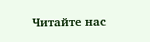Читайте нас